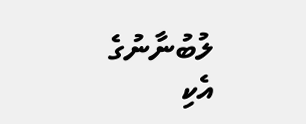ލުބުނާނުގެ އެކި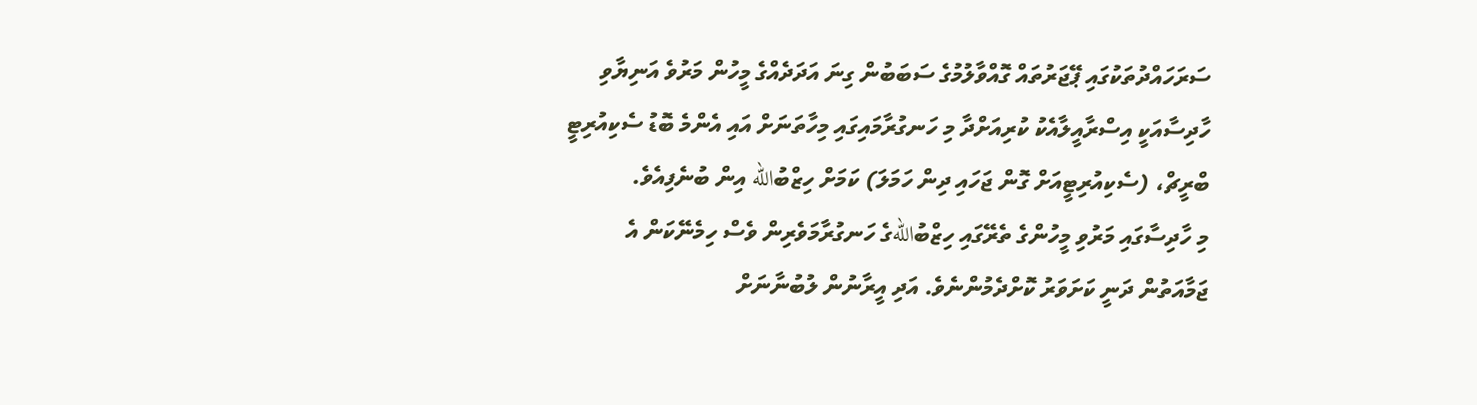ސަރަހައްދުތަކުގައި ޕޭޖަރުތައް ގޮއްވާލުމުގެ ސަބަބުން ގިނަ އަދަދެއްގެ މީހުން މަރުވެ އަނިޔާވި ހާދިސާއަކީ އިސްރާއީލާއެކު ކުރިއަށްދާ މި ހަނގުރާމައިގައި މިހާތަނަށް އައި އެންމެ ބޮޑު ސެކިއުރިޓީ ބްރީޗް، (ސެކިއުރިޓީއަށް ގޮން ޖަހައި ދިން ހަމަލަ) ކަމަށް ހިޒްބުالله އިން ބުނެފިއެވެ.
މި ހާދިސާގައި މަރުވި މީހުންގެ ތެރޭގައި ހިޒްބުاللهގެ ހަނގުރާމަވެރިން ވެސް ހިމެނޭކަން އެ ޖަމާއަތުން ދަނީ ކަށަވަރު ކޮށްދެމުންނެވެ. އަދި އީރާނުން ލުބުނާނަށް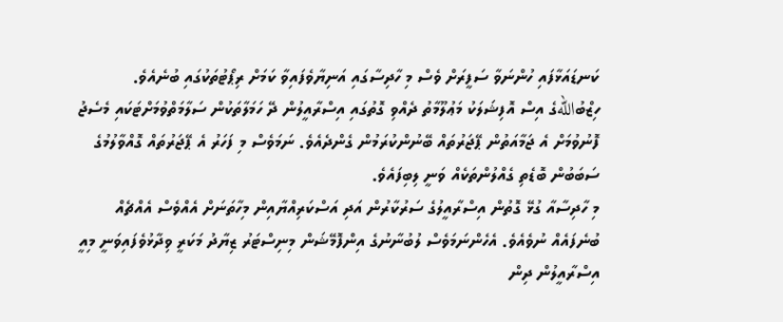ކަނޑައަޅާފައި ހުންނަވާ ސަފީރަށް ވެސް މި ހާދިސާގައި އަނިޔާވެފައިވާ ކަމަށް ރިޕޯޓުތަކުގައި ބުނެއެވެ.
ހިޒްބުاللهގެ އިސް އޮފިޝަލަކު މަޢުލޫމާތު ދެއްވި ގޮތުގައި އިސްރާއީލުން ދޭ ހަމަލާތަކުން ސަލާމަތްވުމަށްޓަކައި މެސެޖު ފޮނުވުމަށް އެ ޖަމާއަތުން ޕޭޖަރުތައް ބޭނުންކުރަމުން ގެންދެއެވެ. ނަމަވެސް މި ފަހަރު އެ ޕޭޖަރުތައް ގޮއްވާލުމުގެ ސަބަބުން ބޮޑެތި ގެއްލުންތަކެއް ވަނީ ލިބިފައެވެ.
މި ހާދިސާއާ ގުޅޭ ގޮތުން އިސްރާއީލުގެ ސަރުކާރުން އަދި އަސްކަރިއްޔާއިން މިހާތަނަށް އެއްވެސް އެއްޗެއް ބުނެފައެއް ނުވެއެވެ. އެހެންނަމަވެސް ލުބުނާނުގެ އިންފޮމޭޝަން މިނިސްޓަރު ޒިޔާދު މަކަރީ ވިދާޅުވެފައިވަނީ މިއީ އިސްރާއީލުން ދިން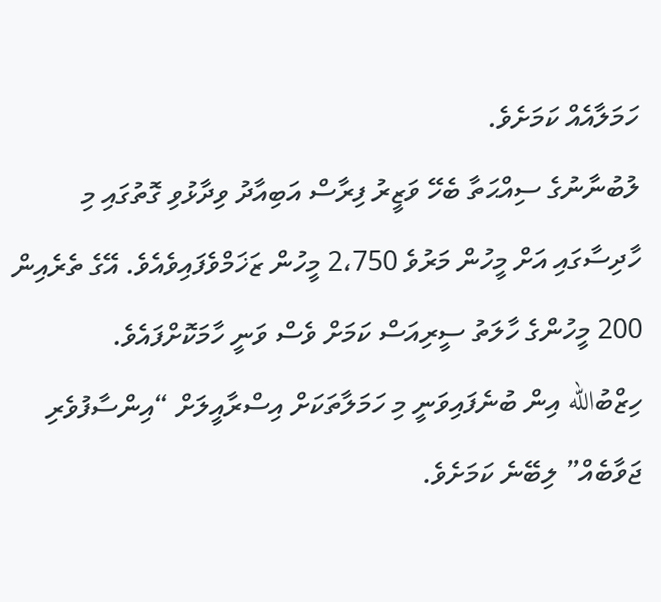ހަމަލާއެއް ކަމަށެވެ.
ލުބުނާނުގެ ސިއްޙަތާ ބެހޭ ވަޒީރު ފިރާސް އަބިއާދު ވިދާޅުވި ގޮތުގައި މި ހާދިސާގައި އަށް މީހުން މަރުވެ 2،750 މީހުން ޒަޚަމްވެފައިވެއެވެ. އޭގެ ތެރެއިން 200 މީހުންގެ ހާލަތު ސީރިއަސް ކަމަށް ވެސް ވަނީ ހާމަކޮށްފައެވެ.
ހިޒްބުالله އިން ބުނެފައިވަނީ މި ހަމަލާތަކަށް އިސްރާއީލަށް “އިންސާފުވެރި ޖަވާބެއް” ލިބޭނެ ކަމަށެވެ.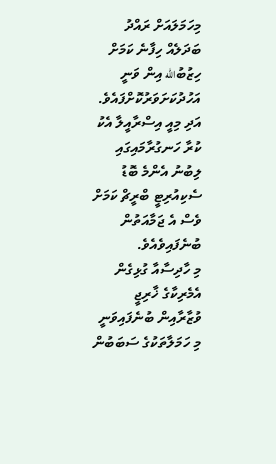މިހަމަލައަށް ރައްދު ބަދަލެއް ހިފާނެ ކަމަށް ހިޒުބުالله އިން ވަނީ އަހުދުކަށަވަރުކޮށްފައެވެ. އަދި މިއީ އިސްރާއީލާ އެކު ކުރާ ހަނގުރާމައިގައި ލިބުނު އެންމެ ބޮޑު ސެކިއުރިޓީ ބްރީޗް ކަމަށް ވެސް އެ ޖަމާއަތުން ބުނެފައިވެއެވެ.
މި ހާދިސާއާ ގުޅިގެން އެމެރިކާގެ ޚާރިޖީ ވުޒާރާއިން ބުނެފައިވަނީ މި ހަމަލާތަކުގެ ސަބަބުން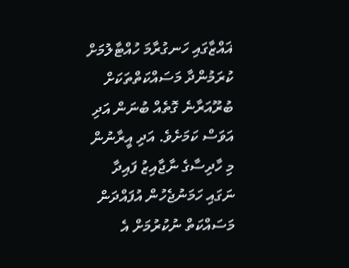ޣައްޒާގައި ހަނގުރާމަ ހުއްޓާލުމަށް ކުރަމުންދާ މަސައްކަތްތަކަށް ބުރޫއަރާނެ ގޮތެއް ބުނަން އަދި އަވަސް ކަމަށެވެ. އަދި އީރާނުން މި ހާދިސާގެ ނާޖާއިޒު ފައިދާ ނަގައި ހަމަނުޖެހުން އުފައްދަން މަސައްކަތް ނުކުރުމަށް އެ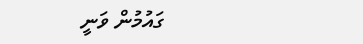ގައުމުން ވަނީ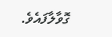ގޮވާލާފައެވެ.